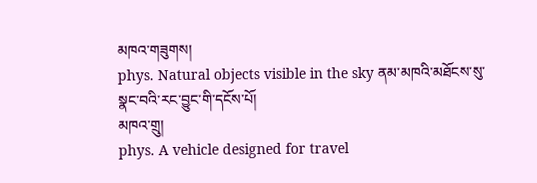མཁའ་གཟུགས།
phys. Natural objects visible in the sky ནམ་མཁའི་མཐོངས་སུ་སྣང་བའི་རང་བྱུང་གི་དངོས་པོ།
མཁའ་གྲུ།
phys. A vehicle designed for travel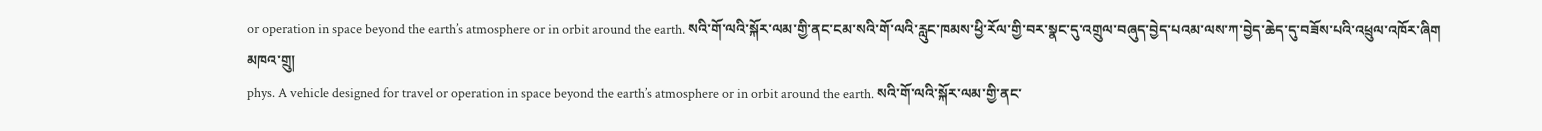or operation in space beyond the earth’s atmosphere or in orbit around the earth. སའི་གོ་ལའི་སྐོར་ལམ་གྱི་ནང་ངམ་སའི་གོ་ལའི་རླུང་ཁམས་ཕྱི་རོལ་གྱི་བར་སྣང་དུ་འགྲུལ་བཞུད་བྱེད་པའམ་ལས་ཀ་བྱེད་ཆེད་དུ་བཟོས་པའི་འཕྲུལ་འཁོར་ཞིག
མཁའ་གྲུ།
phys. A vehicle designed for travel or operation in space beyond the earth’s atmosphere or in orbit around the earth. སའི་གོ་ལའི་སྐོར་ལམ་གྱི་ནང་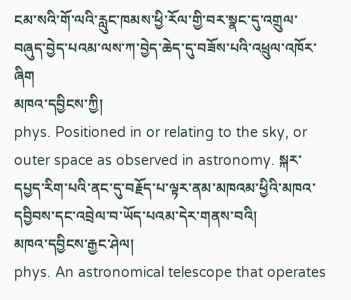ངམ་སའི་གོ་ལའི་རླུང་ཁམས་ཕྱི་རོལ་གྱི་བར་སྣང་དུ་འགྲུལ་བཞུད་བྱེད་པའམ་ལས་ཀ་བྱེད་ཆེད་དུ་བཟོས་པའི་འཕྲུལ་འཁོར་ཞིག
མཁའ་དབྱིངས་ཀྱི།
phys. Positioned in or relating to the sky, or outer space as observed in astronomy. སྐར་དཔྱད་རིག་པའི་ནང་དུ་བརྗོད་པ་ལྟར་ནམ་མཁའམ་ཕྱིའི་མཁའ་དབྱིབས་དང་འབྲེལ་བ་ཡོད་པའམ་དེར་གནས་བའི།
མཁའ་དབྱིངས་རྒྱང་ཤེལ།
phys. An astronomical telescope that operates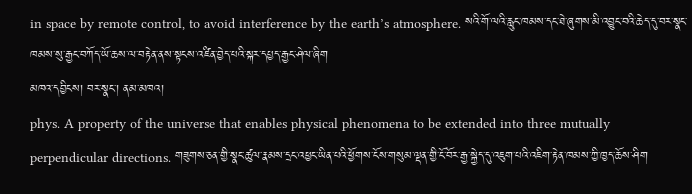in space by remote control, to avoid interference by the earth’s atmosphere. སའི་གོ་ལའི་རླུང་ཁམས་དང་ཐེ་ཞུགས་མི་འབྱུང་བའི་ཆེད་དུ་བར་སྣང་ཁམས་སུ་རྒྱང་བཀོད་ཡོ་ཆས་ལ་བརྟེན་ནས་སྟངས་འཛིན་བྱེད་པའི་སྐར་དཔྱད་རྒྱང་ཤེལ་ཞིག
མཁའ་དབྱིངས། བར་སྣང་། ནམ་མཁའ།
phys. A property of the universe that enables physical phenomena to be extended into three mutually perpendicular directions. གཟུགས་ཅན་གྱི་སྣང་ཚུལ་རྣམས་དྲང་འཕྱང་ཡིན་པའི་ཕྱོགས་ངོས་གསུམ་ལྡན་གྱི་ངོ་བོར་རྒྱ་སྐྱེད་དུ་འཇུག་པའི་འཇིག་རྟེན་ཁམས་ཀྱི་ཁྱད་ཆོས་ཤིག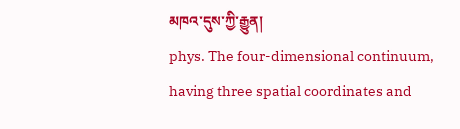མཁའ་དུས་ཀྱི་རྒྱུན།
phys. The four-dimensional continuum, having three spatial coordinates and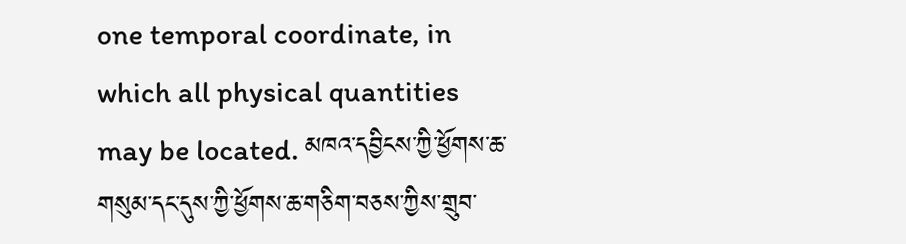one temporal coordinate, in which all physical quantities may be located. མཁའ་དབྱིངས་ཀྱི་ཕྱོགས་ཆ་གསུམ་དང་དུས་ཀྱི་ཕྱོགས་ཆ་གཅིག་བཅས་ཀྱིས་གྲུབ་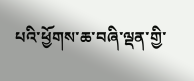པའི་ཕྱོགས་ཆ་བཞི་ལྡན་གྱི་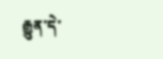རྒྱུན་དེ་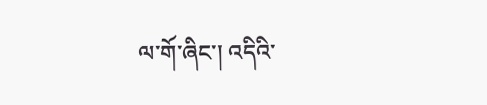ལ་གོ་ཞིང་། འདིའི་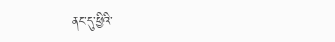ནང་དུ་ཕྱིའི་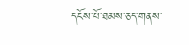དངོས་པོ་ཐམས་ཅད་གནས་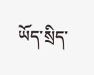ཡོད་སྲིད་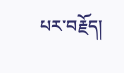པར་བརྗོད།